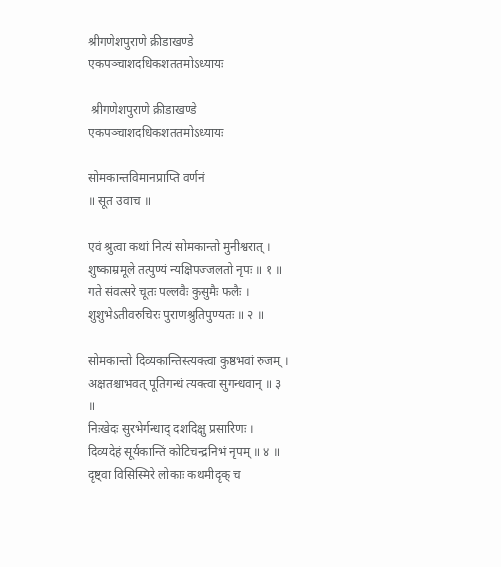श्रीगणेशपुराणे क्रीडाखण्डे एकपञ्चाशदधिकशततमोऽध्यायः

 श्रीगणेशपुराणे क्रीडाखण्डे एकपञ्चाशदधिकशततमोऽध्यायः

सोमकान्तविमानप्राप्ति वर्णनं
॥ सूत उवाच ॥

एवं श्रुत्वा कथां नित्यं सोमकान्तो मुनीश्वरात् ।
शुष्काम्रमूले तत्पुण्यं न्यक्षिपज्जलतो नृपः ॥ १ ॥
गते संवत्सरे चूतः पल्लवैः कुसुमैः फलैः ।
शुशुभेऽतीवरुचिरः पुराणश्रुतिपुण्यतः ॥ २ ॥

सोमकान्तो दिव्यकान्तिस्त्यक्त्वा कुष्ठभवां रुजम् ।
अक्षतश्चाभवत् पूतिगन्धं त्यक्त्वा सुगन्धवान् ॥ ३ ॥
निःखेदः सुरभेर्गन्धाद् दशदिक्षु प्रसारिणः ।
दिव्यदेहं सूर्यकान्तिं कोटिचन्द्रनिभं नृपम् ॥ ४ ॥
दृष्ट्वा विसिस्मिरे लोकाः कथमीदृक् च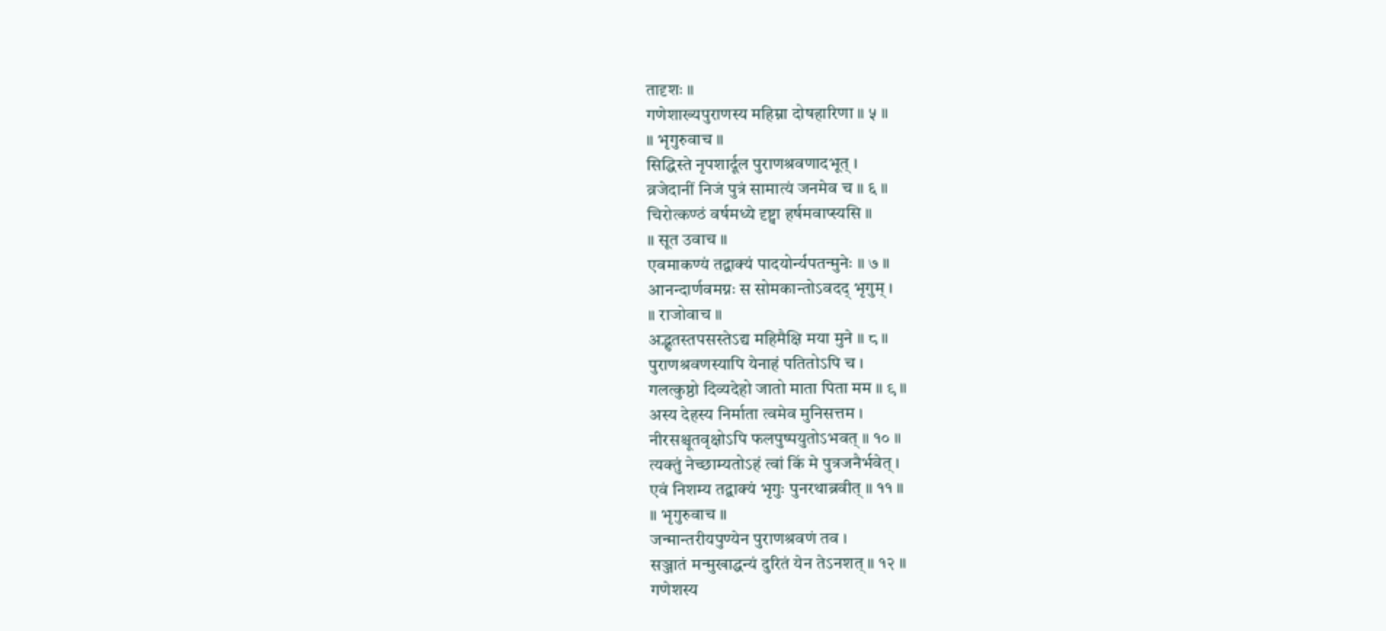तादृशः ॥
गणेशाख्यपुराणस्य महिम्ना दोषहारिणा ॥ ५ ॥
॥ भृगुरुवाच ॥
सिद्धिस्ते नृपशार्दूल पुराणश्रवणादभूत् ।
व्रजेदानीं निजं पुत्रं सामात्यं जनमेव च ॥ ६ ॥
चिरोत्कण्ठं वर्षमध्ये दृष्ट्वा हर्षमवाप्स्यसि ॥
॥ सूत उवाच ॥
एवमाकण्यं तद्वाक्यं पादयोर्न्यपतन्मुनेः ॥ ७ ॥
आनन्दार्णवमग्नः स सोमकान्तोऽवदद् भृगुम् ।
॥ राजोवाच ॥
अद्भुतस्तपसस्तेऽद्य महिमैक्षि मया मुने ॥ ८ ॥
पुराणश्रवणस्यापि येनाहं पतितोऽपि च ।
गलत्कुष्ठो दिव्यदेहो जातो माता पिता मम ॥ ९ ॥
अस्य देहस्य निर्माता त्वमेव मुनिसत्तम ।
नीरसश्चूतवृक्षोऽपि फलपुष्पयुतोऽभवत् ॥ १० ॥
त्यक्तुं नेच्छाम्यतोऽहं त्वां किं मे पुत्रजनैर्भवेत् ।
एवं निशम्य तद्वाक्यं भृगुः पुनरथाब्रवीत् ॥ ११ ॥
॥ भृगुरुवाच ॥
जन्मान्तरीयपुण्येन पुराणश्रवणं तव ।
सञ्जातं मन्मुखाद्धन्यं दुरितं येन तेऽनशत् ॥ १२ ॥
गणेशस्य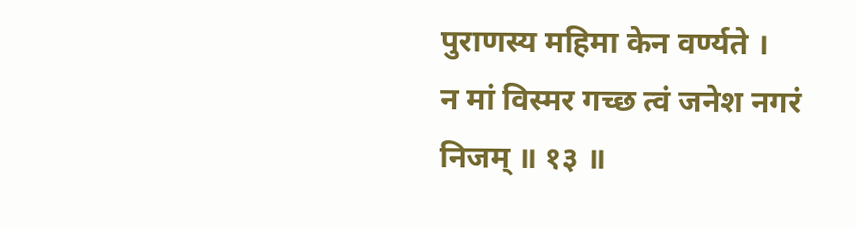पुराणस्य महिमा केन वर्ण्यते ।
न मां विस्मर गच्छ त्वं जनेश नगरं निजम् ॥ १३ ॥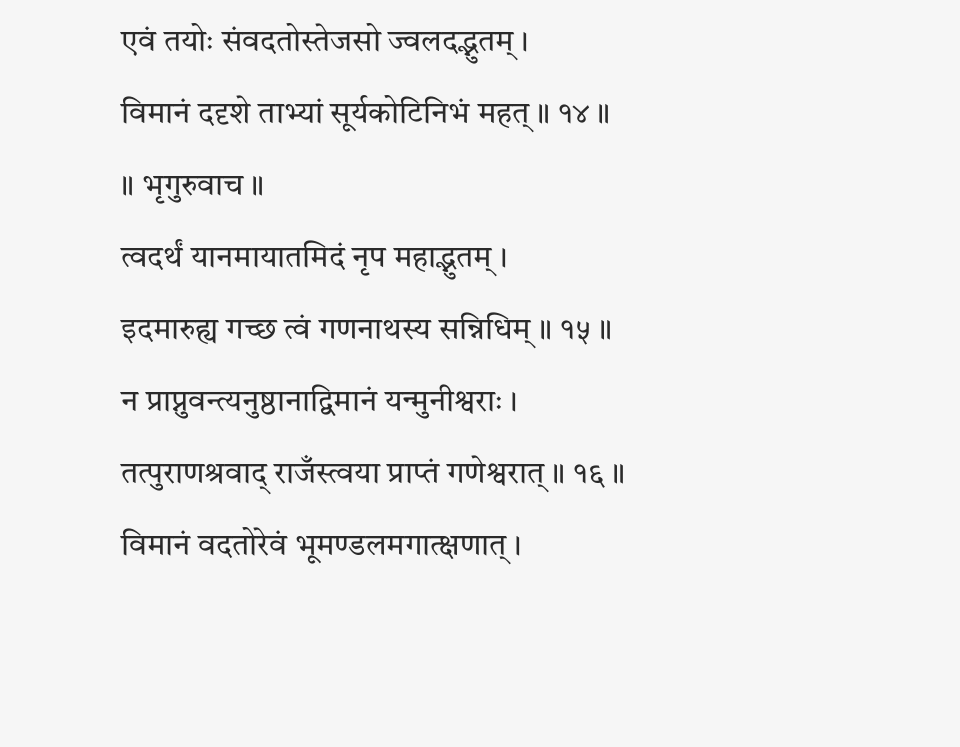एवं तयोः संवदतोस्तेजसो ज्वलदद्भुतम् ।
विमानं ददृशे ताभ्यां सूर्यकोटिनिभं महत् ॥ १४ ॥
॥ भृगुरुवाच ॥
त्वदर्थं यानमायातमिदं नृप महाद्भुतम् ।
इदमारुह्य गच्छ त्वं गणनाथस्य सन्निधिम् ॥ १५ ॥
न प्राप्नुवन्त्यनुष्ठानाद्विमानं यन्मुनीश्वराः ।
तत्पुराणश्रवाद् राजँस्त्वया प्राप्तं गणेश्वरात् ॥ १६ ॥
विमानं वदतोरेवं भूमण्डलमगात्क्षणात् ।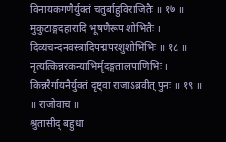विनायकगणैर्युक्तं चतुर्बाहुविराजितैः ॥ १७ ॥
मुकुटाङ्गदहारादि भूषणैरूप शोभितैः ।
दिव्यचन्दनवस्त्रादिपद्मपरशुशोभिभिः ॥ १८ ॥
नृत्यत्किन्नरकन्याभिर्मृदङ्गतालपाणिभिः ।
किन्नरैर्गायनैर्युक्तं दृष्ट्वा राजाऽब्रवीत् पुनः ॥ १९ ॥
॥ राजोवाच ॥
श्रुतासीद् बहुधा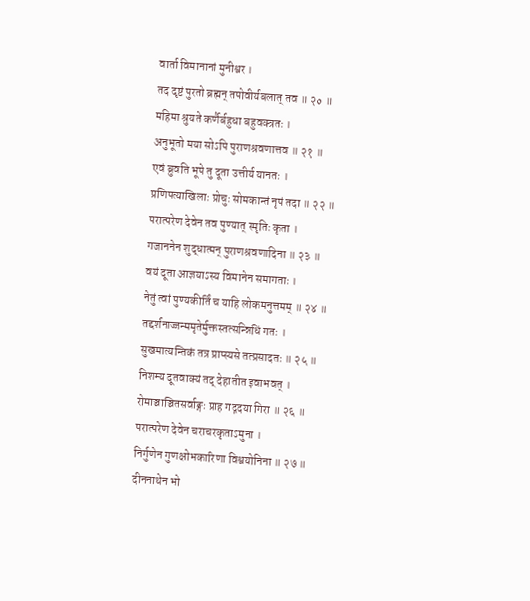वार्ता विमानानां मुनीश्वर ।
तद दृष्टं पुरतो ब्रह्मन् तपोवीर्यबलात् तव ॥ २० ॥
महिमा श्रुयते कर्णैर्बहुधा बहुवक्त्रतः ।
अनुभूतो मया सोऽपि पुराणश्रवणात्तव ॥ २१ ॥
एवं ब्रुवति भूपे तु दूता उत्तीर्य यानतः ।
प्रणिपत्याखिलाः प्रोचुः सोमकान्तं नृपं तदा ॥ २२ ॥
परात्परेण देवेन तव पुण्यात् स्मृतिः कृता ।
गजाननेन शुद्धात्मन् पुराणश्रवणादिना ॥ २३ ॥
वयं दूता आज्ञयाऽस्य विमानेन समागताः ।
नेतुं त्वां पुण्यकीर्तिं च याहि लोकमनुत्तमम् ॥ २४ ॥
तद्दर्शनाज्जन्ममृतेर्मुक्तस्तत्सन्न्निधिं गतः ।
सुखमात्यन्तिकं तत्र प्राप्स्यसे तत्प्रसादतः ॥ २५ ॥
निशम्य दूतवाक्यं तद् देहातीत इवाभवत् ।
रोमाञ्चाञ्चितसर्वाङ्गः प्राह गद्गदया गिरा ॥ २६ ॥
परात्परेण देवेन चराचरकृताऽमुना ।
निर्गुणेन गुणक्षोभकारिणा विश्वयोनिना ॥ २७ ॥
दीननाथेन भो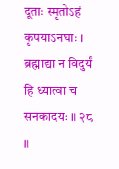दूताः स्मृतोऽहं कृपयाऽनघाः ।
ब्रह्माद्या न विदुर्यं हि ध्यात्वा च सनकादयः ॥ २८ ॥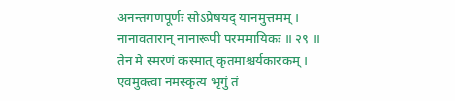अनन्तगणपूर्णः सोऽप्रेषयद् यानमुत्तमम् ।
नानावतारान् नानारूपी परममायिकः ॥ २९ ॥
तेन मे स्मरणं कस्मात् कृतमाश्चर्यकारकम् ।
एवमुक्त्वा नमस्कृत्य भृगुं तं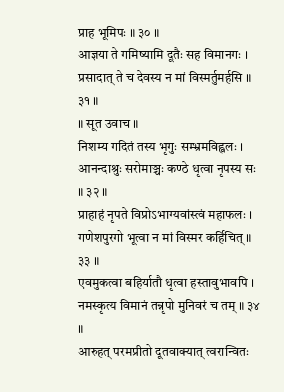प्राह भूमिपः ॥ ३० ॥
आज्ञया ते गमिष्यामि दूतैः सह विमानगः ।
प्रसादात् ते च देवस्य न मां विस्मर्तुमर्हसि ॥ ३१ ॥
॥ सूत उवाच ॥
निशम्य गदितं तस्य भृगुः सम्भ्रमविह्वलः ।
आनन्दाश्रुः सरोमाञ्चः कण्ठे धृत्वा नृपस्य सः ॥ ३२ ॥
प्राहाहं नृपते विप्रोऽभाग्यवांस्त्वं महाफलः ।
गणेशपुरगो भूत्वा न मां विस्मर कर्हिचित् ॥ ३३ ॥
एवमुकत्वा बहिर्यातौ धृत्वा हस्तावुभावपि ।
नमस्कृत्य विमानं तन्नृपो मुनिवरं च तम् ॥ ३४ ॥
आरुहत् परमप्रीतो दूतवाक्यात् त्वरान्वितः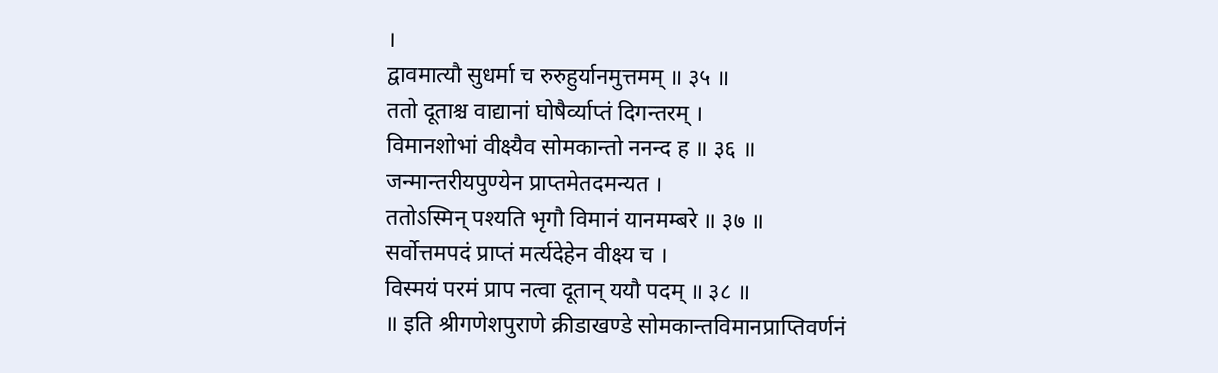।
द्वावमात्यौ सुधर्मा च रुरुहुर्यानमुत्तमम् ॥ ३५ ॥
ततो दूताश्च वाद्यानां घोषैर्व्याप्तं दिगन्तरम् ।
विमानशोभां वीक्ष्यैव सोमकान्तो ननन्द ह ॥ ३६ ॥
जन्मान्तरीयपुण्येन प्राप्तमेतदमन्यत ।
ततोऽस्मिन् पश्यति भृगौ विमानं यानमम्बरे ॥ ३७ ॥
सर्वोत्तमपदं प्राप्तं मर्त्यदेहेन वीक्ष्य च ।
विस्मयं परमं प्राप नत्वा दूतान् ययौ पदम् ॥ ३८ ॥
॥ इति श्रीगणेशपुराणे क्रीडाखण्डे सोमकान्तविमानप्राप्तिवर्णनं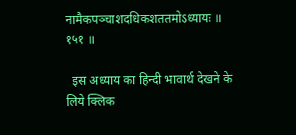नामैकपञ्चाशदधिकशततमोऽध्यायः ॥ १५१ ॥

  इस अध्याय का हिन्दी भावार्थ देखने के लिये क्लिक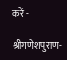करें -

श्रीगणेशपुराण-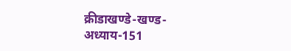क्रीडाखण्डे-खण्ड-अध्याय-151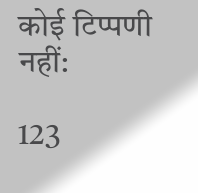कोई टिप्पणी नहीं:

123